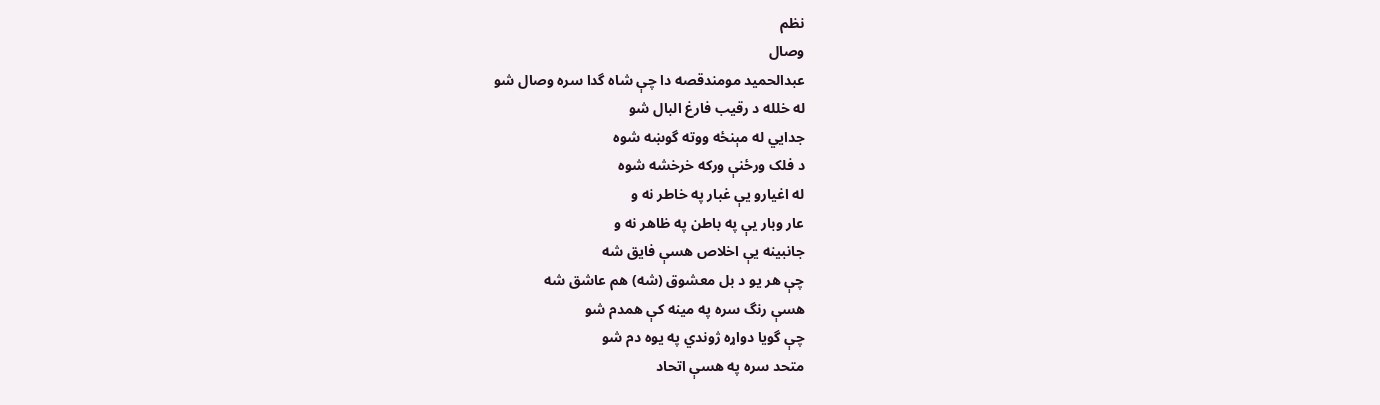نظم
وصال
عبدالحمید مومندقصه دا چې شاه گدا سره وصال شو
له خلله د رقيب فارغ البال شو
جدايي له مېنځه ووته گوښه شوه
د فلک ورځنې ورکه خرخشه شوه
له اغيارو يې غبار په خاطر نه و
عار وبار يې په باطن په ظاهر نه و
جانبينه يې اخلاص هسې فايق شه
چې هر يو د بل معشوق (شه) هم عاشق شه
هسې رنگ سره په مينه کې همدم شو
چې گويا دواړه ژوندي په يوه دم شو
متحد سره په هسې اتحاد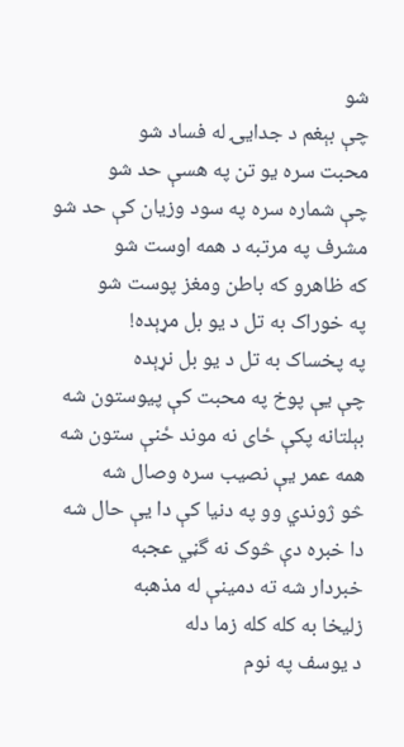شو
چې بېغم د جدايۍ له فساد شو
محبت سره يو تن په هسې حد شو
چې شماره سره په سود وزيان کې حد شو
مشرف په مرتبه د همه اوست شو
که ظاهرو که باطن ومغز پوست شو
په خوراک به تل د يو بل مړېده!
په پخساک به تل د يو بل نړېده
چې يې پوخ په محبت کې پيوستون شه
بېلتانه پکې ځای نه موند ځنې ستون شه
همه عمر يې نصيب سره وصال شه
څو ژوندي وو په دنيا کې دا يې حال شه
دا خبره دې څوک نه گڼي عجبه
خبردار شه ته دمينې له مذهبه
زليخا به کله کله زما دله
د يوسف په نوم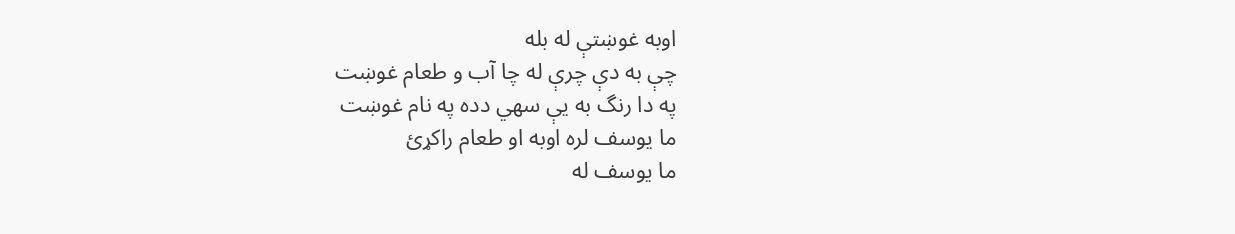اوبه غوښتې له بله
چې به دې چرې له چا آب و طعام غوښت
په دا رنگ به يې سهي دده په نام غوښت
ما يوسف لره اوبه او طعام راکړئ
ما يوسف له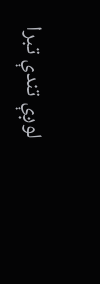لوږې تندې تبرا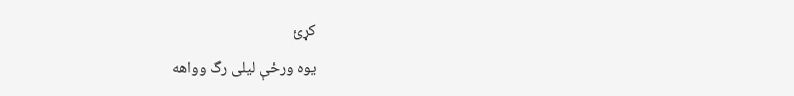کړئ
يوه ورځې ليلی رگ وواهه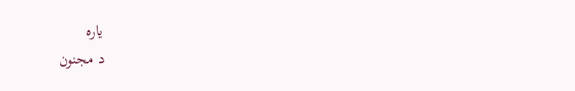ياره
د مجنون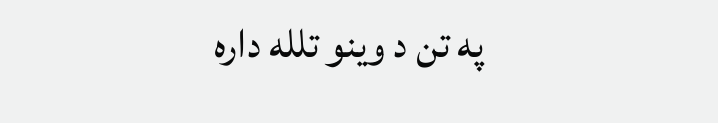په تن د وينو تلله داره